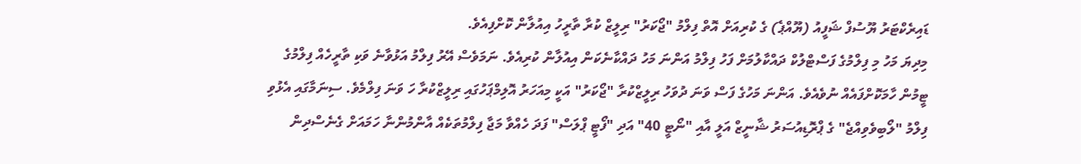ޑައިރެކްޓަރު ޔޫސުފް ޝަފީއު (ޔޫއްޕެ) ގެ ކުރިއަށް އޮތް ފިލްމު "ޖޯކަރު" ރިލީޒް ކުރާ ތާރީހު އިއުލާން ކޮށްފިއެވެ.
މިދިޔަ މަހު މި ފިލްމުގެ ފަސްޓްލުކް ދައްކާލުމަށް ފަހު ފިލްމު އަންނަ މަހު ދައްކާނެކަން އިއުލާން ކުރިއެވެ. ނަމަވެސް އޭރު ފިލްމު އަޅުވާނެ ވަކި ތާރީހެއް ފިލްމުގެ ޓީމުން ހާމަކޮށްފައެއް ނުވެއެވެ. އަންނަ މަހުގެ ފަސް ވަނަ ދުވަހު ރިލީޒްކުރާ "ޖޯކަރު" އަކީ މިއަހަރު އޮލިމްޕަހުގައި ރިލީޒްކުރާ ހަ ވަނަ ފިލްމެވެ. ސިނަމާގައި އެޅުވި ފިލްމު "ލޯބިވެވިއްޖެ" ގެ ޕްރޮޑިއުސަރު ޝާނީޒް އަލީ އާއި "ނޯޓީ 40" އަދި "ފޯޓީ ޕްލަސް" ފަދަ ހެއްވާ މަޖާ ފިލްމުތަކެއް އާންމުންނާ ހަމައަށް ގެނެސްދިން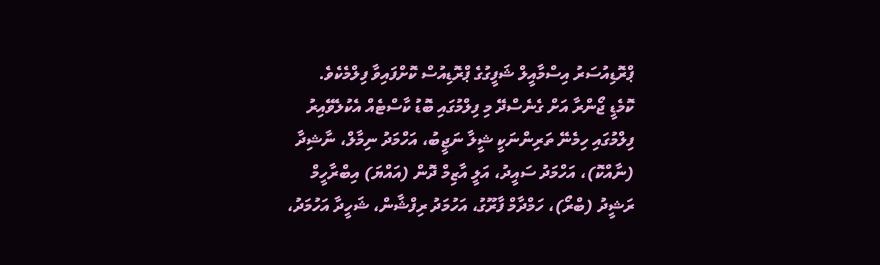ޕްރޮޑިއުސަރު އިސްމާއީލް ޝަފީގުގެ ޕްރޮޑިއުސް ކޮށްފައިވާ ފިލްމެކެވެ.
ކޮމެޑީ ޖޯންރާ އަށް ގެނެސްދޭ މި ފިލްމުގައި ބޮޑު ކާސްޓެއް އެކުލެވޭއިރު ފިލްމުގައި ހިމެނޭ ތަރިންނަކީ ޝީލާ ނަޖީބު، އަހްމަދު ނިމާލް، ނާޝިދާ (ނާއްކޮ)، އަހްމަދު ސައީދު، އަލީ އާޒިމް ދޮން (އައްޔަ) އިބްރާހީމް ރަޝީދު (ބްރޯ)، ހަމްދާމް ފާރޫގު، އަހުމަދު ރިފްޝާން، ޝަހީދާ އަހުމަދު،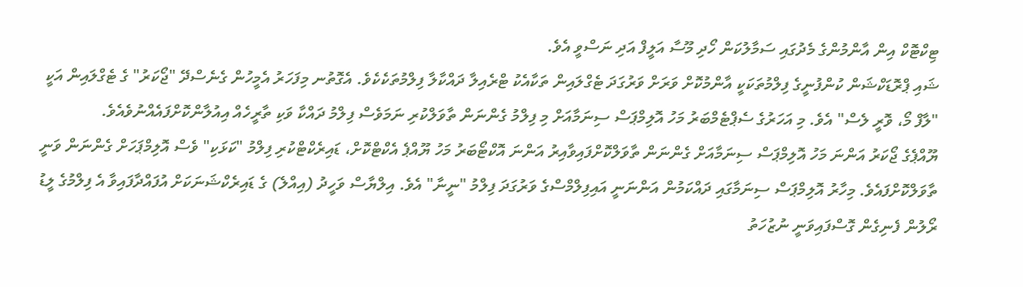ޓިކްޓޮކް އިން އާންމުންގެ މެދުގައި ސަމާލުކަން ހޯދި މޫސާ އަލީފް އަދި ނަސްވީ އެވެ.
ޝައި ޕްރޮޑަކްޝަން ކުންފުނީގެ ފިލްމުތަކަކީ އާންމުކޮށް ވަރަށް ވަރުގަދަ ޓެގްލައިން ތަކާއެކު ޓްރެއިލާ ދައްކާލާ ފިލްމުތަކެކެވެ. އެގޮތުނ މިފަހަރު އެމީހުން ގެނެސްދޭ "ޖޯކަރު" ގެ ޓެގްލައިން އަކީ "ލާފް މޯ، ވޮރީ ލެސް" އެވެ. މި އަހަރުގެ ސެޕްޓެމްބަރު މަހު އޮލިމްޕަސް ސިނަމާއަށް މި ފިލްމު ގެންނަން ތާވަލްކުރި ނަމަވެސް ފިލްމު ދައްކާ ވަކި ތާރީހެއް އިއުލާންކޮށްފައެއްނުވެއެވެ.
ޔޫއްޕެގެ ޖޯކަރު އަންނަ މަހު އޮލިމްޕަސް ސިނަމާއަށް ގެންނަން ތާވަލްކޮށްފައިވާއިރު އަންނަ އޮކްޓޯބަރު މަހު ޔޫއްޕެ އެކްޓްކޮށް، ޑައިރެކްޓްކުރި ފިލްމު "ކަޅަކި" ވެސް އޮލިމްޕަހަށް ގެންނަން ވަނީ ތާވަލްކޮށްފައެވެ. މިހާރު އޮލިމްޕަސް ސިނަމާގައި ދައްކަމުން އަންނަނީ އައިފިލްމްސްގެ ވަރުގަދަ ފިލްމު "ނީނާ" އެވެ. އިލްޔާސް ވަހީދު (އިއްލެ) ގެ ޑައިރެކްޝަނަކަށް އުފައްދާފައިވާ އެ ފިލްމުގެ ލީޑު ރޯލުން ފެނިގެން ގޮސްފައިވަނީ ނުޒުހަތު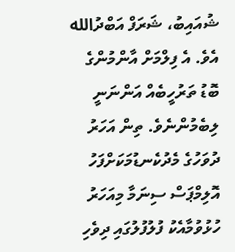ޝުއައިބު، ޝަރަފް އަބްދުالله އެވެ. އެ ފިލްމަށް އާންމުންގެ ބޮޑު ތަރުހީބެއް އަންނަނީ ލިބެމުންނެވެ. ތިން އަހަރު ދުވަހުގެ މެދުކެނޑުމަކަށްފަހު އޮލިމްޕަސް ސިނަމާ މިއަހަރު ހުޅުވުމާއެކު ފުލުފުލުގައި ދިވެހި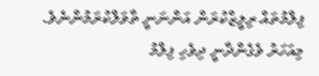ފިލްމުތައް ރިލީޒްކުރަން އަންނަނީ ތާވަލްކުރަމުންނެވެ. މިއަހަރު ވެގެންދާނީ ދިވެހި ފިލްމު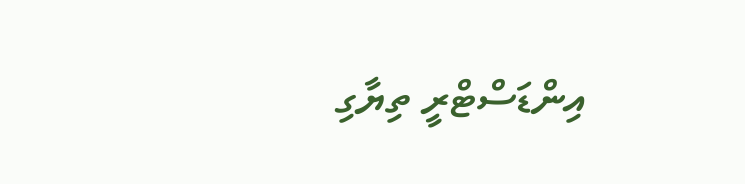އިންޑަސްޓްރީ ތިޔާގި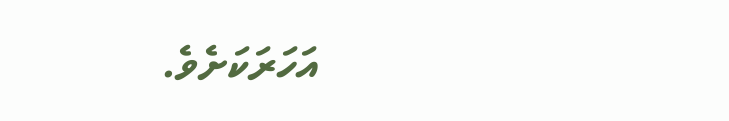އަހަރަކަށެވެ.